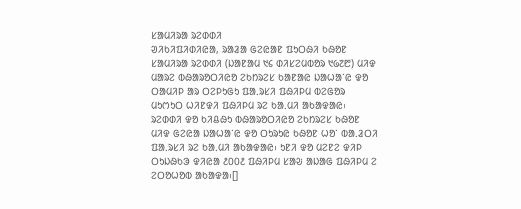ᱥᱟᱢᱤᱨᱟ ᱨᱮᱰᱰᱤ
ᱣᱤᱠᱤᱯᱤᱰᱤᱭᱟ, ᱨᱟᱲᱟ ᱜᱮᱭᱟᱱ ᱯᱩᱛᱷᱤ ᱠᱷᱚᱱ
ᱥᱟᱢᱤᱨᱟ ᱨᱮᱰᱰᱤ (ᱡᱟᱱᱟᱢ ᱑᱔ ᱰᱤᱥᱮᱢᱵᱚᱨ ᱑᱙᱗᱘) ᱢᱤᱫ ᱢᱟᱨᱮ ᱵᱷᱟᱨᱚᱛᱤᱭᱚ ᱮᱠᱴᱨᱮᱥ ᱠᱟᱱᱟᱭ ᱡᱟᱦᱟᱸᱭ ᱫᱚ ᱛᱟᱢᱤᱞ ᱟᱨ ᱛᱮᱞᱩᱜᱩ ᱯᱟᱹᱨᱥᱤ ᱯᱷᱤᱞᱢ ᱵᱮᱜᱚᱨ ᱢᱩᱬᱩᱛ ᱦᱤᱱᱫᱤ ᱯᱷᱤᱞᱢ ᱨᱮ ᱠᱟᱹᱢᱤ ᱟᱠᱟᱫᱟᱭ᱾ ᱨᱮᱰᱰᱤ ᱫᱚ ᱠᱤᱪᱷᱩ ᱵᱷᱟᱨᱚᱛᱤᱭᱚ ᱮᱠᱴᱨᱮᱥ ᱠᱷᱚᱱ ᱢᱤᱫ ᱜᱮᱭᱟ ᱡᱟᱦᱟᱸᱭ ᱫᱚ ᱛᱩᱨᱩᱭ ᱠᱷᱚᱱ ᱦᱚᱸ ᱵᱟᱹᱲᱛᱤ ᱯᱟᱹᱨᱥᱤ ᱨᱮ ᱠᱟᱹᱢᱤ ᱟᱠᱟᱫᱟᱭ᱾ ᱩᱱᱤ ᱫᱚ ᱢᱮᱱᱮ ᱫᱤᱞ ᱛᱩᱡᱷᱠᱳ ᱫᱤᱭᱟ ᱒᱐᱐᱒ ᱯᱷᱤᱞᱢ ᱥᱟᱶ ᱟᱡᱟᱜ ᱯᱷᱤᱞᱢ ᱮ ᱮᱛᱚᱦᱚᱵ ᱟᱠᱟᱫᱟ᱾[]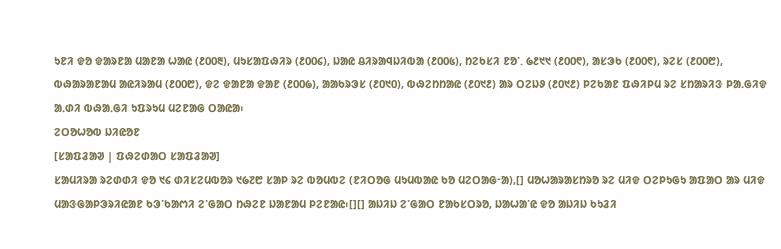ᱩᱱᱤ ᱫᱚ ᱫᱟᱨᱱᱟ ᱢᱟᱱᱟ ᱦᱟᱭ (᱒᱐᱐᱓), ᱢᱩᱥᱟᱯᱷᱤᱨ (᱒᱐᱐᱔), ᱡᱟᱭ ᱪᱤᱨᱟᱧᱡᱤᱵᱟ (᱒᱐᱐᱕), ᱴᱮᱠᱥᱤ ᱱᱚᱸ. ᱙᱒᱑᱑ (᱒᱐᱐᱖), ᱟᱥᱳᱠ (᱒᱐᱐᱖), ᱨᱮᱥ (᱒᱐᱐᱘), ᱵᱷᱟᱨᱟᱱᱟᱢ ᱟᱭᱤᱨᱟᱢ (᱒᱐᱐᱘), ᱫᱮ ᱫᱟᱱᱟ ᱫᱟᱱ (᱒᱐᱐᱙), ᱟᱟᱠᱨᱳᱥ (᱒᱐᱑᱐), ᱵᱷᱮᱴᱴᱟᱭ (᱒᱐᱑᱒) ᱟᱨ ᱛᱮᱡᱽ (᱒᱐᱑᱒) ᱞᱮᱠᱟᱱ ᱯᱷᱤᱞᱢ ᱨᱮ ᱥᱴᱟᱨᱤᱝ ᱞᱟᱹᱜᱤᱫ ᱟᱹᱰᱤ ᱵᱷᱟᱹᱜᱤ ᱩᱯᱨᱩᱢ ᱢᱮᱱᱟᱜ ᱛᱟᱭᱟ᱾
ᱮᱛᱚᱦᱚᱵ ᱡᱤᱭᱚᱱ
[ᱥᱟᱯᱲᱟᱣ | ᱯᱷᱮᱰᱟᱛ ᱥᱟᱯᱲᱟᱣ]
ᱥᱟᱢᱤᱨᱟ ᱨᱮᱰᱰᱤ ᱫᱚ ᱑᱔ ᱰᱤᱥᱮᱢᱵᱚᱨ ᱑᱙᱗᱘ ᱥᱟᱞ ᱨᱮ ᱵᱚᱢᱵᱮ (ᱱᱤᱛᱚᱜ ᱢᱩᱢᱵᱟᱭ ᱠᱚ ᱢᱮᱛᱟᱜᱼᱟ),[] ᱢᱚᱦᱟᱨᱟᱥᱴᱨᱚ ᱨᱮ ᱢᱤᱫ ᱛᱮᱞᱩᱜᱩ ᱟᱯᱟᱛ ᱟᱨ ᱢᱤᱫ ᱢᱟᱝᱜᱟᱞᱳᱨᱤᱭᱟᱱ ᱠᱳᱸᱠᱟᱬᱤ ᱮᱸᱜᱟᱛ ᱴᱷᱮᱱ ᱡᱟᱱᱟᱢ ᱞᱮᱱᱟᱭ᱾[][] ᱟᱡᱤᱡ ᱮᱸᱜᱟᱛ ᱱᱟᱠᱥᱛᱨᱚ, ᱡᱟᱦᱟᱸᱭ ᱫᱚ ᱟᱡᱤᱡ ᱠᱩᱲᱤ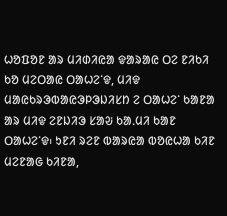ᱦᱚᱯᱚᱱ ᱟᱨ ᱢᱤᱰᱤᱭᱟ ᱫᱟᱨᱟᱭ ᱛᱮ ᱱᱤᱠᱤ ᱠᱚ ᱢᱮᱛᱟᱭ ᱛᱟᱦᱮᱸᱫ, ᱢᱤᱫ ᱢᱟᱭᱠᱨᱳᱵᱟᱭᱳᱞᱳᱡᱤᱥᱴ ᱮ ᱛᱟᱦᱮᱸ ᱠᱟᱱᱟ ᱟᱨ ᱢᱤᱫ ᱮᱱᱡᱤᱳ ᱥᱟᱶ ᱠᱟᱹᱢᱤ ᱠᱟᱱ ᱛᱟᱦᱮᱸᱫ᱾ ᱩᱱᱤ ᱨᱮᱱ ᱵᱟᱨᱭᱟ ᱵᱚᱭᱦᱟ ᱠᱤᱱ ᱢᱮᱱᱟᱜ ᱠᱤᱱᱟ,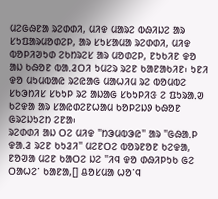ᱢᱮᱜᱷᱱᱟ ᱨᱮᱰᱰᱤ, ᱢᱤᱫ ᱢᱟᱨᱮ ᱵᱷᱤᱡᱮ ᱟᱨ ᱥᱩᱯᱟᱨᱢᱚᱰᱮᱞ, ᱟᱨ ᱥᱩᱥᱟᱢᱟ ᱨᱮᱰᱰᱤ, ᱢᱤᱫ ᱵᱚᱞᱤᱣᱩᱰ ᱮᱠᱴᱨᱮᱥ ᱟᱨ ᱢᱚᱰᱮᱞ, ᱱᱩᱠᱤᱱ ᱫᱚ ᱟᱡ ᱠᱷᱚᱱ ᱵᱟᱹᱲᱛᱤ ᱩᱢᱮᱨ ᱨᱮᱱ ᱠᱟᱱᱟᱠᱤᱱ᱾ ᱩᱱᱤ ᱫᱚ ᱢᱩᱢᱵᱟᱭ ᱨᱮᱭᱟᱜ ᱢᱟᱦᱤᱢ ᱨᱮ ᱵᱚᱢᱵᱮ ᱥᱠᱳᱴᱤᱥ ᱥᱠᱩᱞ ᱨᱮ ᱟᱡᱟᱜ ᱥᱠᱩᱞᱤᱝ ᱮ ᱯᱩᱨᱟᱹᱣ ᱠᱮᱫᱟ ᱟᱨ ᱥᱟᱭᱰᱮᱱᱦᱟᱢ ᱠᱚᱞᱮᱡᱽ ᱠᱷᱚᱱ ᱜᱨᱮᱡᱩᱮᱴ ᱮᱱᱟ᱾
ᱨᱮᱰᱰᱤ ᱟᱡ ᱛᱮ ᱢᱤᱫ "ᱴᱳᱢᱵᱳᱭ" ᱟᱨ "ᱜᱷᱟᱹᱞ ᱫᱟᱹᱲ ᱨᱮᱱ ᱠᱩᱲᱤ" ᱢᱮᱱᱛᱮ ᱵᱚᱨᱱᱚᱱ ᱠᱮᱫᱟ, ᱱᱚᱣᱟ ᱢᱮᱱ ᱠᱟᱛᱮ ᱡᱮ "ᱤᱧ ᱫᱚ ᱰᱷᱤᱞᱩᱠ ᱜᱮ ᱛᱟᱦᱮᱸ ᱠᱟᱱᱟ,[] ᱪᱚᱥᱢᱟ ᱦᱚᱸᱧ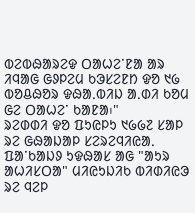ᱵᱮᱵᱷᱟᱨᱮᱫ ᱛᱟᱦᱮᱸᱱᱟ ᱟᱨ ᱤᱧᱟᱜ ᱜᱽᱞᱮᱢ ᱠᱳᱥᱮᱱᱴ ᱫᱚ ᱑᱙ ᱵᱚᱪᱷᱚᱨ ᱫᱷᱟᱹᱵᱤᱡ ᱟᱹᱰᱤ ᱠᱚᱢ ᱜᱮ ᱛᱟᱦᱮᱸ ᱠᱟᱱᱟ᱾"
ᱨᱮᱰᱰᱤ ᱫᱚ ᱯᱩᱭᱞᱩ ᱑᱙᱙᱗ ᱥᱟᱞ ᱨᱮ ᱜᱷᱟᱡᱟᱞ ᱥᱮᱨᱮᱧᱤᱭᱟᱹ ᱯᱟᱸᱠᱟᱡᱽ ᱩᱫᱷᱟᱥ ᱟᱜ "ᱟᱩᱨ ᱟᱦᱤᱥᱛᱟ" ᱢᱤᱭᱩᱡᱤᱠ ᱵᱤᱰᱤᱭᱳ ᱨᱮ ᱧᱮᱞ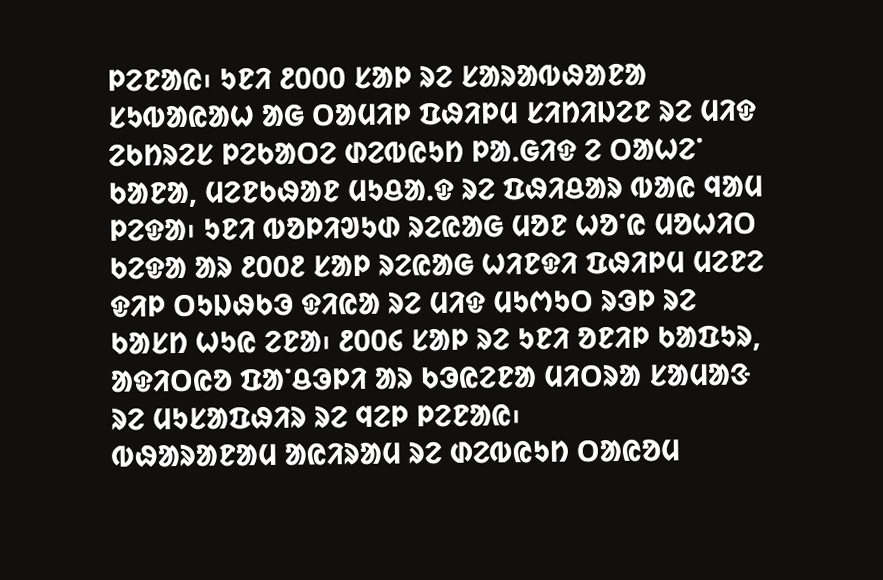ᱞᱮᱱᱟᱭ᱾ ᱩᱱᱤ ᱒᱐᱐᱐ ᱥᱟᱞ ᱨᱮ ᱥᱟᱨᱟᱵᱷᱟᱱᱟ ᱥᱩᱵᱟᱭᱟᱦ ᱟᱜ ᱛᱟᱢᱤᱞ ᱯᱷᱤᱞᱢ ᱥᱤᱴᱤᱡᱮᱱ ᱨᱮ ᱢᱤᱫ ᱮᱠᱴᱨᱮᱥ ᱞᱮᱠᱟᱛᱮ ᱰᱮᱵᱭᱩᱴ ᱞᱟᱹᱜᱤᱫ ᱮ ᱛᱟᱦᱮᱸ ᱠᱟᱱᱟ, ᱢᱮᱱᱠᱷᱟᱱ ᱢᱩᱪᱟᱹᱫ ᱨᱮ ᱯᱷᱤᱪᱟᱨ ᱵᱟᱭ ᱧᱟᱢ ᱞᱮᱫᱟ᱾ ᱩᱱᱤ ᱵᱚᱞᱤᱣᱩᱰ ᱨᱮᱭᱟᱜ ᱢᱚᱱ ᱦᱚᱸᱭ ᱢᱚᱦᱤᱛ ᱠᱮᱫᱟ ᱟᱨ ᱒᱐᱐᱒ ᱥᱟᱞ ᱨᱮᱭᱟᱜ ᱦᱤᱱᱫᱤ ᱯᱷᱤᱞᱢ ᱢᱮᱱᱮ ᱫᱤᱞ ᱛᱩᱡᱷᱠᱳ ᱫᱤᱭᱟ ᱨᱮ ᱢᱤᱫ ᱢᱩᱬᱩᱛ ᱨᱳᱞ ᱨᱮ ᱠᱟᱥᱴ ᱦᱩᱭ ᱮᱱᱟ᱾ ᱒᱐᱐᱔ ᱥᱟᱞ ᱨᱮ ᱩᱱᱤ ᱚᱱᱤᱞ ᱠᱟᱯᱩᱨ, ᱟᱫᱤᱛᱭᱚ ᱯᱟᱸᱪᱳᱞᱤ ᱟᱨ ᱠᱳᱭᱮᱱᱟ ᱢᱤᱛᱨᱟ ᱥᱟᱢᱟᱝ ᱨᱮ ᱢᱩᱥᱟᱯᱷᱤᱨ ᱨᱮ ᱧᱮᱞ ᱞᱮᱱᱟᱭ᱾
ᱵᱷᱟᱨᱟᱱᱟᱢ ᱟᱭᱤᱨᱟᱢ ᱨᱮ ᱰᱮᱵᱭᱩᱴ ᱛᱟᱭᱚᱢ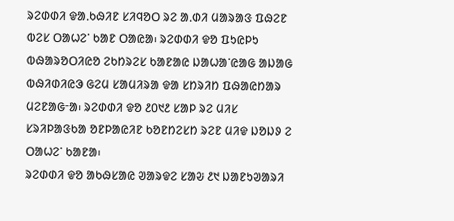ᱨᱮᱰᱰᱤ ᱫᱟᱹᱠᱷᱤᱱ ᱥᱤᱧᱚᱛ ᱨᱮ ᱟᱹᱰᱤ ᱢᱟᱨᱟᱝ ᱯᱷᱮᱱ ᱵᱮᱥ ᱛᱟᱦᱮᱸ ᱠᱟᱱ ᱛᱟᱭᱟ᱾ ᱨᱮᱰᱰᱤ ᱫᱚ ᱯᱩᱭᱞᱩ ᱵᱷᱟᱨᱚᱛᱤᱭᱚ ᱮᱠᱴᱨᱮᱥ ᱠᱟᱱᱟᱭ ᱡᱟᱦᱟᱸᱭᱟᱜ ᱟᱡᱟᱜ ᱵᱷᱤᱰᱤᱭᱳ ᱜᱮᱢ ᱥᱟᱢᱤᱨᱟ ᱫᱟ ᱥᱴᱨᱤᱴ ᱯᱷᱟᱭᱴᱟᱨ ᱢᱮᱱᱟᱜᱼᱟ᱾ ᱨᱮᱰᱰᱤ ᱫᱚ ᱒᱐᱑᱒ ᱥᱟᱞ ᱨᱮ ᱢᱤᱥ ᱥᱨᱤᱞᱟᱝᱠᱟ ᱚᱱᱞᱟᱭᱤᱱ ᱠᱚᱱᱴᱮᱥᱴ ᱨᱮᱱ ᱢᱤᱫ ᱡᱚᱡᱽ ᱮ ᱛᱟᱦᱮᱸ ᱠᱟᱱᱟ᱾
ᱨᱮᱰᱰᱤ ᱫᱚ ᱟᱠᱷᱥᱟᱭ ᱣᱟᱨᱫᱮ ᱥᱟᱶ ᱒᱑ ᱡᱟᱱᱩᱣᱟᱨᱤ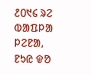᱒᱐᱑᱔ ᱨᱮ ᱵᱟᱯᱞᱟ ᱞᱮᱱᱟ, ᱱᱩᱭ ᱫᱚ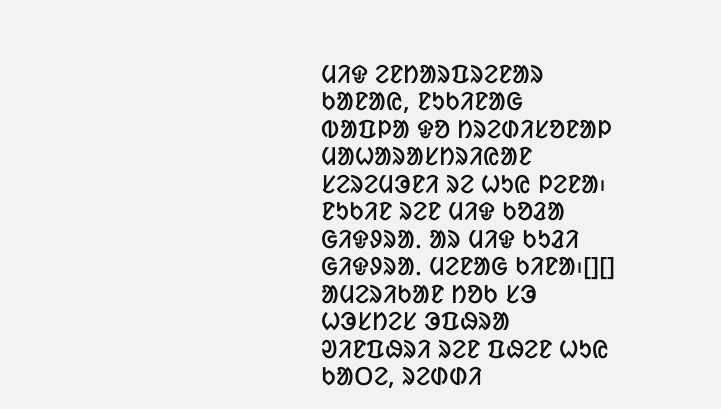ᱢᱤᱫ ᱮᱱᱴᱟᱨᱯᱨᱮᱱᱟᱨ ᱠᱟᱱᱟᱭ, ᱱᱩᱠᱤᱱᱟᱜ ᱵᱟᱯᱞᱟ ᱫᱚ ᱴᱨᱮᱰᱤᱥᱚᱱᱟᱞ ᱢᱟᱦᱟᱨᱟᱥᱴᱨᱤᱭᱟᱱ ᱥᱮᱨᱮᱢᱳᱱᱤ ᱨᱮ ᱦᱩᱭ ᱞᱮᱱᱟ᱾ ᱱᱩᱠᱤᱱ ᱨᱮᱱ ᱢᱤᱫ ᱠᱚᱲᱟ ᱜᱤᱫᱽᱨᱟᱹ ᱟᱨ ᱢᱤᱫ ᱠᱩᱲᱤ ᱜᱤᱫᱽᱨᱟᱹ ᱢᱮᱱᱟᱜ ᱠᱤᱱᱟ᱾[][]
ᱟᱢᱮᱨᱤᱠᱟᱱ ᱴᱚᱠ ᱥᱳ ᱦᱳᱥᱴᱮᱥ ᱳᱯᱷᱨᱟ ᱣᱤᱱᱯᱷᱨᱤ ᱨᱮᱱ ᱯᱷᱮᱱ ᱦᱩᱭ ᱠᱟᱛᱮ, ᱨᱮᱰᱰᱤ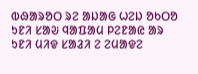ᱵᱷᱟᱨᱚᱛ ᱨᱮ ᱟᱡᱟᱜ ᱦᱮᱡ ᱚᱠᱛᱚ ᱩᱱᱤ ᱥᱟᱶ ᱧᱟᱯᱟᱢ ᱞᱮᱱᱟᱭ ᱟᱨ ᱩᱱᱤ ᱢᱤᱫ ᱥᱟᱲᱤ ᱮ ᱮᱢᱟᱫᱮ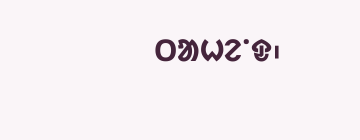ᱛᱟᱦᱮᱸᱫ᱾